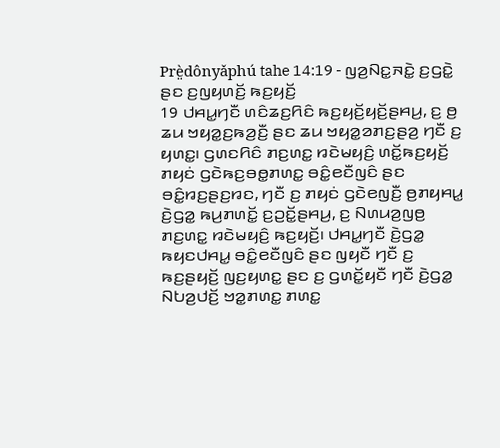Prè̤dônyǎphú tahe 14:19 - ꤜꤤ꤬ꤡꤢ꤭ꤏꤢꤧ꤭ ꤢ꤬ꤞꤢꤧ꤭ ꤔꤢ ꤢ꤬ꤜꤟꤛꤢꤩ꤬ ꤒꤢ꤬ꤟꤢꤩ꤬
19 ꤓꤌꤣ꤭ꤚꤢꤪ ꤛꤢꤨꤘꤢ꤬ꤖꤢꤨ ꤒꤢ꤬ꤟꤢꤩ꤬ꤟꤢꤩ꤬ꤔꤌꤣ꤬, ꤢ꤬ ꤥ꤬ ꤘꤣ ꤠꤟꤤ꤭ꤢ꤬ꤒꤤ꤬ꤢꤪ꤬ ꤔꤢ ꤘꤣ ꤠꤟꤤ꤭ꤤꤊꤢ꤬ꤔꤤ꤬ ꤚꤢꤪ ꤢ꤬ ꤟꤛꤢ꤭꤯ ꤞꤛꤢꤖꤢꤨ ꤊꤢ꤬ꤛꤢ꤭ ꤙꤢꤧꤗꤟꤢꤨ꤬ ꤛꤢꤩ꤭ꤒꤢ꤬ꤟꤢꤩ꤬ ꤊꤟꤢꤦ ꤞꤢꤧꤒꤢ꤬ꤋꤥ꤭ꤊꤛꤢ꤭ ꤋꤢꤨ꤭ꤕꤢꤪꤜꤢꤨ ꤔꤢ ꤋꤢꤨ꤭ꤙꤢ꤬ꤔꤢ꤬ꤙꤢ, ꤚꤢꤪ ꤢ꤬ ꤊꤟꤢꤦ ꤞꤢꤧꤕꤜꤢꤪ꤬ ꤥ꤬ꤊꤟꤌꤣ꤭ ꤢꤧ꤬ꤞꤤ꤭ ꤒꤣ꤬ꤊꤛꤢꤩ꤭ ꤢ꤬ꤑꤢꤩ꤭ꤔꤌꤣ꤬, ꤢ꤬ ꤡꤛꤣꤤ꤬ꤜꤥ꤬ ꤊꤢ꤬ꤛꤢ꤭ ꤙꤢꤧꤗꤟꤢꤨ꤬ ꤒꤢ꤬ꤟꤢꤩ꤬꤯ ꤓꤌꤣ꤭ꤚꤢꤪ ꤢꤧ꤬ꤞꤤ꤭ ꤒꤟꤢꤓꤌꤣ꤭ ꤋꤢꤨ꤭ꤕꤢꤪꤜꤢꤨ ꤔꤢ ꤜꤟꤢꤪ ꤚꤢꤪ ꤢ꤬ ꤒꤢ꤬ꤔꤟꤢꤩ꤬ ꤜꤢ꤬ꤟꤛꤢ꤭ ꤔꤢ ꤢ꤬ ꤞꤛꤢꤩ꤭ꤟꤢꤪ ꤚꤢꤪ ꤢꤧ꤬ꤞꤤ꤭ ꤡꤝꤤ꤬ꤓꤢꤩ꤬ ꤠꤤ꤭ꤊꤛꤢ꤭ ꤊꤛꤢ꤭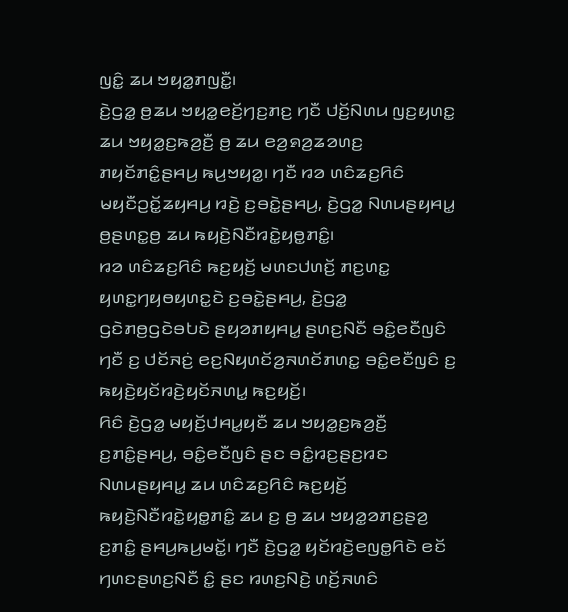ꤜꤢꤨ꤭ ꤘꤣ ꤠꤟꤤ꤭ꤊꤜꤢꤪ꤭꤯
ꤢꤧ꤬ꤞꤤ꤭ ꤥ꤬ꤘꤣ ꤠꤟꤤ꤭ꤕꤢꤩ꤬ꤚꤢ꤬ꤊꤢ꤬ ꤚꤢꤪ ꤓꤢꤩ꤬ꤡꤛꤣ ꤜꤢ꤬ꤟꤛꤢ꤭ ꤘꤣ ꤠꤟꤤ꤭ꤢ꤬ꤒꤤ꤬ꤢꤪ꤬ ꤥ꤬ ꤘꤣ ꤕꤤ꤬ꤎꤤ꤬ꤘꤤꤛꤢ꤬ ꤊꤟꤢꤩꤊꤢꤨ꤭ꤔꤌꤣ꤬ ꤒꤣ꤬ꤠꤟꤤ꤭꤯ ꤚꤢꤪ ꤙꤤ ꤛꤢꤨꤘꤢ꤬ꤖꤢꤨ ꤗꤟꤢꤪꤑꤢꤩ꤭ꤘꤟꤌꤣ꤬ ꤙꤢꤧ꤬ ꤢ꤬ꤋꤢꤧ꤭ꤔꤌꤣ꤬, ꤢꤧ꤬ꤞꤤ꤭ ꤡꤛꤣꤔꤟꤌꤣ꤭ ꤥ꤬ꤔꤛꤢ꤭ꤥ꤬ ꤘꤣ ꤒꤟꤢꤧ꤬ꤡꤢꤪꤙꤢꤧ꤭ꤟꤥ꤭ꤊꤢꤨ꤭꤯
ꤙꤤ ꤛꤢꤨꤘꤢ꤬ꤖꤢꤨ ꤒꤢ꤬ꤟꤢꤩ꤬ ꤗꤛꤢꤓꤛꤢꤩ꤬ ꤊꤢ꤬ꤛꤢ꤭ ꤟꤛꤢ꤭ꤚꤟꤥꤟꤛꤢ꤭ꤢꤧ ꤢ꤬ꤋꤢꤧ꤭ꤔꤌꤣ꤬, ꤢꤧ꤬ꤞꤤ꤭ ꤞꤢꤧꤊꤥ꤬ꤞꤢꤧꤋꤝꤢꤧ ꤔꤟꤤꤊꤟꤌꤣ꤭ ꤔꤛꤢ꤬ꤡꤢꤪ ꤋꤢꤨ꤭ꤕꤢꤪꤜꤢꤨ ꤚꤢꤪ ꤢ꤬ ꤓꤢꤩꤏꤢꤦ꤬ ꤕꤢ꤬ꤡꤟꤛꤢꤩꤤ꤬ꤏꤛꤢꤩꤊꤛꤢ꤭ ꤋꤢꤨ꤭ꤕꤢꤪꤜꤢꤨ ꤢ꤬ ꤒꤟꤢꤧ꤬ꤟꤢꤩꤙꤢꤧ꤬ꤟꤢꤩꤏꤛꤣ꤭ ꤒꤢ꤬ꤟꤢꤩ꤬꤯
ꤖꤢꤨ ꤢꤧ꤬ꤞꤤ꤭ ꤗꤟꤢꤩ꤬ꤓꤌꤣ꤭ꤟꤢꤪ ꤘꤣ ꤠꤟꤤ꤭ꤢ꤬ꤒꤤ꤬ꤢꤪ꤬ ꤢ꤬ꤊꤢꤨ꤭ꤔꤌꤣ꤬, ꤋꤢꤨ꤭ꤕꤢꤪꤜꤢꤨ ꤔꤢ ꤋꤢꤨ꤭ꤙꤢ꤬ꤔꤢ꤬ꤙꤢ ꤡꤛꤣꤔꤟꤌꤣ꤭ ꤘꤣ ꤛꤢꤨꤘꤢ꤬ꤖꤢꤨ ꤒꤢ꤬ꤟꤢꤩ꤬ ꤒꤟꤢꤧ꤬ꤡꤢꤪꤙꤢꤧ꤭ꤟꤥ꤭ꤊꤢꤨ꤭ ꤘꤣ ꤢ꤬ ꤥ꤬ ꤘꤣ ꤠꤟꤤ꤭ꤤꤊꤢ꤬ꤔꤤ꤬ ꤢ꤬ꤊꤢꤨ꤭ ꤔꤌꤣ꤬ꤒꤣ꤬ꤗꤢꤩ꤭꤯ ꤚꤢꤪ ꤢꤧ꤬ꤞꤤ꤭ ꤟꤢꤩꤙꤢꤧ꤬ꤕꤜꤥ꤭ꤖꤢꤧ ꤕꤢꤩ ꤚꤛꤢꤔꤛꤢ꤬ꤡꤢꤪ ꤢꤨ꤭ ꤔꤢ ꤙꤛꤢ꤬ꤡꤢꤧ꤬ ꤛꤢꤩ꤬ꤏꤛꤢꤨ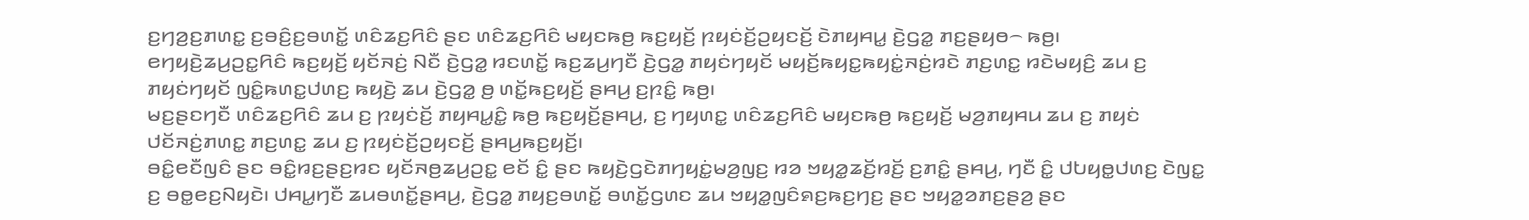ꤢ꤬ꤚꤤ꤬ꤢ꤬ꤊꤛꤢ꤭ ꤢ꤬ꤋꤢꤨ꤬ꤢ꤬ꤋꤛꤢꤩ꤭ ꤛꤢꤨꤘꤢ꤬ꤖꤢꤨ ꤔꤢ ꤛꤢꤨꤘꤢ꤬ꤖꤢꤨ ꤗꤟꤢꤒꤥ꤬ ꤒꤢ꤬ꤟꤢꤩ꤬ ꤐꤟꤢꤦꤢꤩ꤬ꤑꤟꤢꤢꤩ꤬ ꤢꤧꤊꤟꤌꤣ꤭ ꤢꤧ꤬ꤞꤤ꤭ ꤊꤢ꤬ꤔꤟꤥ꤮ ꤒꤥ꤬꤯
ꤕꤚꤟꤢꤧ꤬ꤘꤣ꤬ꤑꤢ꤭ꤖꤢꤨ ꤒꤢ꤬ꤟꤢꤩ꤬ ꤟꤢꤩꤏꤢꤦ꤬ ꤡꤢꤪ ꤢꤧ꤬ꤞꤤ꤭ ꤙꤢꤛꤢꤩ꤭ ꤒꤢ꤬ꤘꤣ꤬ꤚꤢꤪ ꤢꤧ꤬ꤞꤤ꤭ ꤊꤟꤢꤦꤚꤟꤢꤩ ꤗꤟꤢꤩ꤬ꤒꤟꤢ꤭ꤒꤟꤢꤦ꤭ꤏꤢꤦ꤬ꤙꤢꤧ ꤊꤢ꤬ꤛꤢ꤭ ꤙꤢꤧꤗꤟꤢꤨ꤬ ꤘꤣ ꤢ꤬ ꤊꤟꤢꤦꤚꤟꤢꤩ ꤜꤢꤨ꤭ꤒꤛꤢ꤭ꤓꤛꤢ꤬ ꤒꤟꤢꤧ꤬ ꤘꤣ ꤢꤧ꤬ꤞꤤ꤭ ꤥ꤬ ꤛꤢꤩ꤭ꤒꤢ꤬ꤟꤢꤩ꤬ ꤔꤌꤣ꤬ ꤢ꤬ꤐꤢꤨ꤭ ꤒꤥ꤬꤯
ꤗꤢ꤬ꤔꤢꤚꤢꤪ ꤛꤢꤨꤘꤢ꤬ꤖꤢꤨ ꤘꤣ ꤢ꤬ ꤐꤟꤢꤦꤢꤩ꤬ ꤊꤟꤌꤣ꤭ꤢꤨ꤭ ꤒꤥ꤬ ꤒꤢ꤬ꤟꤢꤩ꤬ꤔꤌꤣ꤬, ꤢ꤬ ꤚꤟꤛꤢ꤭ ꤛꤢꤨꤘꤢ꤬ꤖꤢꤨ ꤗꤟꤢꤒꤥ꤬ ꤒꤢ꤬ꤟꤢꤩ꤬ ꤗꤤ꤬ꤊꤟꤌꤣ ꤘꤣ ꤢ꤬ ꤊꤟꤢꤦ ꤓꤢꤩꤏꤢꤦ꤬ꤊꤛꤢ꤭ ꤊꤢ꤬ꤛꤢ꤭ ꤘꤣ ꤢ꤬ ꤐꤟꤢꤦꤢꤩ꤬ꤑꤟꤢꤢꤩ꤬ ꤔꤌꤣ꤬ꤒꤢ꤬ꤟꤢꤩ꤬꤯
ꤋꤢꤨ꤭ꤕꤢꤪꤜꤢꤨ ꤔꤢ ꤋꤢꤨ꤭ꤙꤢ꤬ꤔꤢ꤬ꤙꤢ ꤟꤢꤩꤏꤥ꤬ꤘꤣ꤬ꤑꤢ꤭ ꤕꤢꤩ ꤢꤨ꤭ ꤔꤢ ꤒꤟꤢꤧ꤬ꤞꤢꤧꤊꤚꤟꤢꤦ꤭ꤗꤤ꤬ꤜꤢ꤬ ꤙꤤ ꤠꤟꤤ꤭ꤘꤢꤩ꤬ꤙꤢꤩ꤬ ꤢ꤬ꤊꤢꤨ꤭ ꤔꤌꤣ꤬, ꤚꤢꤪ ꤢꤨ꤭ ꤓꤝꤟꤥ꤭ꤓꤛꤢ꤬ ꤢꤧꤜꤢ꤭ ꤢ꤬ ꤋꤥ꤭ꤕꤢ꤬ꤡꤟꤢꤧ꤯ ꤓꤌꤣ꤭ꤚꤢꤪ ꤘꤣꤋꤛꤢꤩ꤭ꤔꤌꤣ꤬, ꤢꤧ꤬ꤞꤤ꤭ ꤊꤟꤢ꤬ꤋꤛꤢꤩ꤭ ꤋꤛꤢꤩ꤭ꤞꤛꤢ ꤘꤣ ꤠꤟꤤ꤭ꤜꤢꤨꤎꤢ꤬ꤒꤢ꤬ꤚꤢ꤬ ꤔꤢ ꤠꤟꤤ꤭ꤤꤊꤢ꤬ꤔꤤ꤬ ꤔꤢ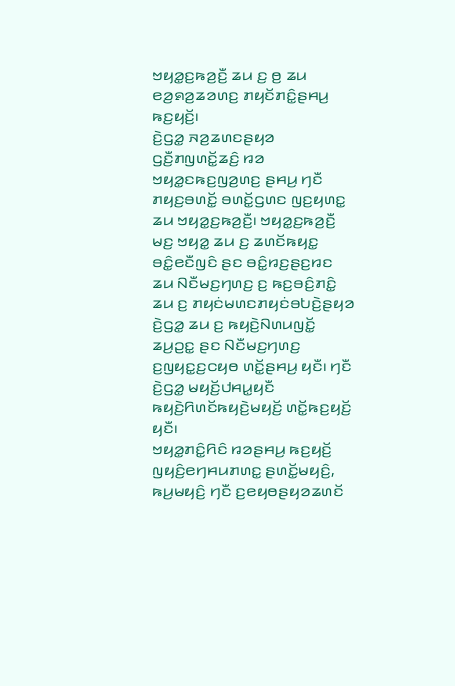ꤠꤟꤤ꤭ꤢ꤬ꤒꤤ꤬ꤢꤪ꤬ ꤘꤣ ꤢ꤬ ꤥ꤬ ꤘꤣ ꤕꤤ꤬ꤎꤤ꤬ꤘꤤꤛꤢ꤬ ꤊꤟꤢꤩꤊꤢꤨ꤭ꤔꤌꤣ꤬ ꤒꤢ꤬ꤟꤢꤩ꤬꤯
ꤢꤧ꤬ꤞꤤ꤭ ꤏꤤ꤬ꤘꤛꤢꤔꤟꤤ ꤞꤢꤪ꤬ꤊꤜꤛꤢꤩ꤭ꤘꤢꤨ꤬ ꤙꤤ ꤠꤟꤤ꤭ꤢꤒꤢ꤬ꤜꤤ꤬ꤛꤢ꤬ ꤔꤌꤣ꤬ ꤚꤢꤪ ꤊꤟꤢ꤬ꤋꤛꤢꤩ꤭ ꤋꤛꤢꤩ꤭ꤞꤛꤢ ꤜꤢ꤬ꤟꤛꤢ꤭ ꤘꤣ ꤠꤟꤤ꤭ꤢ꤬ꤒꤤ꤬ꤢꤪ꤬꤯ ꤠꤟꤤ꤭ꤢ꤬ꤒꤤ꤬ꤢꤪ꤬ ꤗꤢ꤬ ꤠꤟꤤ꤭ ꤘꤣ ꤢ꤬ ꤘꤛꤢꤩꤒꤟꤢ꤭ ꤋꤢꤨ꤭ꤕꤢꤪꤜꤢꤨ ꤔꤢ ꤋꤢꤨ꤭ꤙꤢ꤬ꤔꤢ꤬ꤙꤢ ꤘꤣ ꤡꤢꤪꤗꤢ꤬ꤚꤛꤢ꤬ ꤢ꤬ ꤒꤢ꤬ꤋꤢꤨ꤬ꤊꤢꤨ꤭ ꤘꤣ ꤢ꤬ ꤊꤟꤢꤦꤗꤛꤢꤊꤟꤢꤦꤋꤝꤢꤧ꤬ꤔꤟꤤ ꤢꤧ꤬ꤞꤤ꤭ ꤘꤣ ꤢ꤬ ꤒꤟꤢꤧ꤬ꤡꤛꤣꤜꤢꤩ꤭ ꤘꤣ꤬ꤑꤢ꤭ ꤔꤢ ꤡꤢꤪꤗꤢ꤬ꤚꤛꤢ꤬ ꤢ꤬ꤜꤟꤢ꤭ꤢ꤬ꤍꤟꤥ ꤛꤢꤩ꤭ꤔꤌꤣ꤬ ꤟꤢꤪ꤯ ꤚꤢꤪ ꤢꤧ꤬ꤞꤤ꤭ ꤗꤟꤢꤩ꤬ꤓꤌꤣ꤭ꤟꤢꤪ ꤒꤟꤢꤧ꤬ꤖꤛꤢꤩꤒꤟꤢꤧ꤬ꤗꤟꤢꤩ꤬ ꤛꤢꤩ꤭ꤒꤢ꤬ꤟꤢꤩ꤬ ꤟꤢꤪ꤯
ꤠꤟꤤ꤭ꤊꤢꤨ꤭ꤖꤢꤨ ꤙꤤꤔꤌꤣ꤬ ꤒꤢ꤬ꤟꤢꤩ꤬ ꤜꤟꤢꤨ꤬ꤕꤚꤌꤣꤊꤛꤢ꤭ ꤔꤛꤢꤩ꤭ꤗꤟꤢꤨ꤬, ꤒꤣ꤬ꤗꤟꤢꤨ꤬ ꤚꤢꤪ ꤢ꤬ꤕꤟꤥꤔꤟꤤꤘꤛꤢꤩ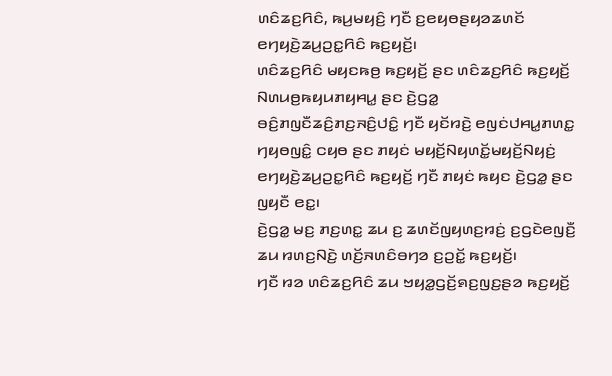ꤛꤢꤨꤘꤢ꤬ꤖꤢꤨ, ꤒꤣ꤬ꤗꤟꤢꤨ꤬ ꤚꤢꤪ ꤢ꤬ꤕꤟꤥꤔꤟꤤꤘꤛꤢꤩ ꤕꤚꤟꤢꤧ꤬ꤘꤣ꤬ꤑꤢ꤭ꤖꤢꤨ ꤒꤢ꤬ꤟꤢꤩ꤬꤯
ꤛꤢꤨꤘꤢ꤬ꤖꤢꤨ ꤗꤟꤢꤒꤥ꤬ ꤒꤢ꤬ꤟꤢꤩ꤬ ꤔꤢ ꤛꤢꤨꤘꤢ꤬ꤖꤢꤨ ꤒꤢ꤬ꤟꤢꤩ꤬ ꤡꤛꤣꤥ꤬ꤒꤟꤣꤊꤟꤌꤣ꤭ ꤔꤢ ꤢꤧ꤬ꤞꤤ꤭ ꤋꤢꤨ꤬ꤊꤜꤢꤪꤘꤢꤨ꤬ꤊꤢ꤬ꤏꤢꤨ꤬ꤓꤢꤨ꤭ ꤚꤢꤪ ꤟꤢꤩꤙꤢꤧ꤬ ꤕꤜꤢꤦꤓꤌꤣ꤭ꤊꤛꤢ꤭ ꤚꤟꤥꤜꤢꤨ꤭ ꤍꤟꤥ ꤔꤢ ꤊꤟꤢꤦ ꤗꤟꤢꤩ꤬ꤡꤟꤛꤢꤩ꤭ꤗꤟꤢꤩ꤬ꤡꤟꤢꤦ꤬ ꤕꤚꤟꤢꤧ꤬ꤘꤣ꤬ꤑꤢ꤭ꤖꤢꤨ ꤒꤢ꤬ꤟꤢꤩ꤬ ꤚꤢꤪ ꤊꤟꤢꤦ ꤒꤟꤢ ꤢꤧ꤬ꤞꤤ꤭ ꤔꤢ ꤜꤟꤢꤪ ꤕꤢ꤭꤯
ꤢꤧ꤬ꤞꤤ꤭ ꤗꤢ꤬ ꤊꤢ꤬ꤛꤢ꤭ ꤘꤣ ꤢ꤬ ꤘꤛꤢꤩꤜꤟꤛꤢ꤬ꤙꤢꤦ꤬ ꤢ꤬ꤞꤢꤧꤕꤜꤢꤪ꤬ ꤘꤣ ꤙꤛꤢ꤬ꤡꤢꤧ꤬ ꤛꤢꤩ꤬ꤏꤛꤢꤨꤋꤚꤤ ꤢ꤬ꤑꤢꤩ꤭ ꤒꤢ꤬ꤟꤢꤩ꤬꤯
ꤚꤢꤪ ꤙꤤ ꤛꤢꤨꤘꤢ꤬ꤖꤢꤨ ꤘꤣ ꤠꤟꤤ꤭ꤞꤢꤩ꤬ꤎꤢ꤬ꤜꤢ꤬ꤔꤤ ꤒꤢ꤬ꤟꤢꤩ꤬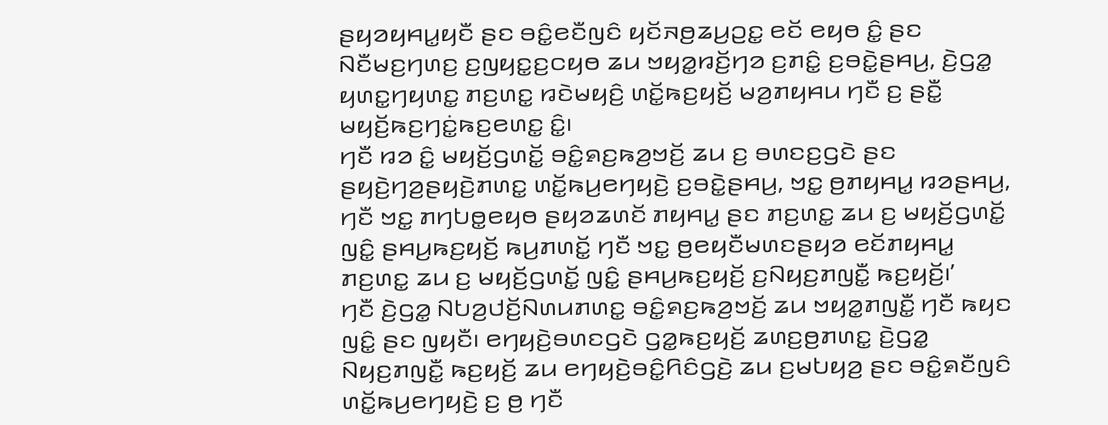ꤔꤟꤤꤟꤌꤣ꤭ꤟꤢꤪ ꤔꤢ ꤋꤢꤨ꤭ꤕꤢꤪꤜꤢꤨ ꤟꤢꤩꤏꤥ꤬ꤘꤣ꤬ꤑꤢ꤭ ꤕꤢꤩ ꤕꤟꤥ ꤢꤨ꤭ ꤔꤢ ꤡꤢꤪꤗꤢ꤬ꤚꤛꤢ꤬ ꤢ꤬ꤜꤟꤢ꤭ꤢ꤬ꤍꤟꤥ ꤘꤣ ꤠꤟꤤ꤭ꤙꤢꤩ꤬ꤚꤤ ꤢ꤬ꤊꤢꤨ꤭ ꤢ꤬ꤋꤢꤧ꤭ꤔꤌꤣ꤬, ꤢꤧ꤬ꤞꤤ꤭ ꤟꤛꤢ꤭ꤚꤟꤛꤢ꤭ ꤊꤢ꤬ꤛꤢ꤭ ꤙꤢꤧꤗꤟꤢꤨ꤬ ꤛꤢꤩ꤭ꤒꤢ꤬ꤟꤢꤩ꤬ ꤗꤤ꤬ꤊꤟꤌꤣ ꤚꤢꤪ ꤢ꤬ ꤔꤢꤪ꤭ ꤗꤟꤢꤩ꤬ꤒꤢ꤬ꤚꤢꤦ꤭ꤒꤢ꤬ꤕꤛꤢ꤭ ꤢꤨ꤭꤯
ꤚꤢꤪ ꤙꤤ ꤢꤨ꤭ ꤗꤟꤢꤩ꤬ꤞꤛꤢꤩ꤭ ꤋꤢꤨ꤭ꤎꤢ꤬ꤒꤤ꤬ꤠꤢꤩ꤬ ꤘꤣ ꤢ꤬ ꤋꤛꤢꤢ꤬ꤞꤢꤧ ꤔꤢ ꤔꤟꤢꤧ꤬ꤚꤤ꤬ꤔꤟꤢꤧ꤬ꤊꤛꤢ꤭ ꤛꤢꤩ꤭ꤒꤣ꤬ꤕꤚꤟꤢꤧ꤬ ꤢ꤬ꤋꤢꤧ꤭ꤔꤌꤣ꤬, ꤠꤢ꤭ ꤥ꤬ꤊꤟꤌꤣ꤭ ꤙꤤꤔꤌꤣ꤬, ꤚꤢꤪ ꤠꤢ꤭ ꤊꤚꤝꤥ꤭ꤕꤟꤥ ꤔꤟꤤꤘꤛꤢꤩ ꤊꤟꤌꤣ꤭ ꤔꤢ ꤊꤢ꤬ꤛꤢ꤭ ꤘꤣ ꤢ꤬ ꤗꤟꤢꤩ꤬ꤞꤛꤢꤩ꤭ ꤜꤢꤨ꤭ ꤔꤌꤣ꤬ꤒꤢ꤬ꤟꤢꤩ꤬ ꤒꤣ꤬ꤊꤛꤢꤩ꤭ ꤚꤢꤪ ꤠꤢ꤭ ꤥ꤬ꤕꤟꤢꤪꤗꤛꤢꤔꤟꤤ ꤕꤢꤩꤊꤟꤌꤣ꤭ ꤊꤢ꤬ꤛꤢ꤭ ꤘꤣ ꤢ꤬ ꤗꤟꤢꤩ꤬ꤞꤛꤢꤩ꤭ ꤜꤢꤨ꤭ ꤔꤌꤣ꤬ꤒꤢ꤬ꤟꤢꤩ꤬ ꤢ꤬ꤡꤟꤢ꤬ꤊꤜꤢꤪ꤭ ꤒꤢ꤬ꤟꤢꤩ꤬꤯’
ꤚꤢꤪ ꤢꤧ꤬ꤞꤤ꤭ ꤡꤝꤤ꤬ꤓꤢꤩ꤬ꤡꤛꤣꤊꤛꤢ꤭ ꤋꤢꤨ꤭ꤎꤢ꤬ꤒꤤ꤬ꤠꤢꤩ꤬ ꤘꤣ ꤠꤟꤤ꤭ꤊꤜꤢꤪ꤭ ꤚꤢꤪ ꤒꤟꤢ ꤜꤢꤨ꤭ ꤔꤢ ꤜꤟꤢꤪ꤯ ꤕꤚꤟꤢꤧ꤬ꤋꤛꤢꤞꤢꤧ ꤞꤤ꤭ꤒꤢ꤬ꤟꤢꤩ꤬ ꤘꤛꤢ꤬ꤥ꤬ꤊꤛꤢ꤭ ꤢꤧ꤬ꤞꤤ꤭ ꤡꤟꤢ꤬ꤊꤜꤢꤪ꤭ ꤒꤢ꤬ꤟꤢꤩ꤬ ꤘꤣ ꤕꤚꤟꤢꤧ꤬ꤋꤢꤨ꤭ꤖꤢꤨꤞꤢꤧ꤬ ꤘꤣ ꤢ꤬ꤗꤝꤟꤤ꤬ ꤔꤢ ꤋꤢꤨ꤭ꤎꤢꤪꤜꤢꤨ ꤛꤢꤩ꤭ꤒꤣ꤬ꤕꤚꤟꤢꤧ꤬ ꤢ꤬ ꤥ꤬ ꤚꤢꤪ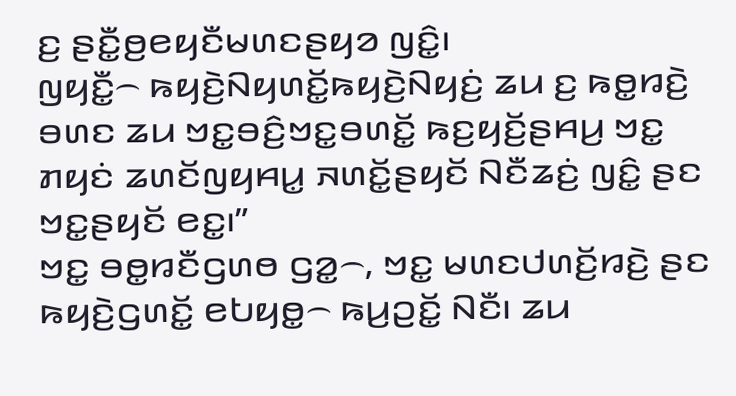ꤢ꤬ ꤔꤢꤪ꤭ꤥ꤬ꤕꤟꤢꤪꤗꤛꤢꤔꤟꤤ ꤜꤢꤨ꤭꤯
ꤜꤟꤢꤪ꤭꤮ ꤒꤟꤢꤧ꤬ꤡꤟꤛꤢꤩ꤭ꤒꤟꤢꤧ꤬ꤡꤟꤢꤦ꤬ ꤘꤣ ꤢ꤬ ꤒꤥ꤭ꤙꤢꤧ꤬ ꤋꤛꤢ ꤘꤣ ꤠꤢ꤭ꤋꤢꤨ꤬ꤠꤢ꤭ꤋꤛꤢꤩ꤭ ꤒꤢ꤬ꤟꤢꤩ꤬ꤔꤌꤣ꤬ ꤠꤢ꤭ ꤊꤟꤢꤦ ꤘꤛꤢꤩꤜꤟꤌꤣ꤭ ꤏꤛꤢꤩ꤭ꤔꤟꤢꤩ ꤡꤢꤪꤘꤢꤦ꤬ ꤜꤢꤨ꤭ ꤔꤢ ꤠꤢ꤭ꤔꤟꤢꤩ ꤕꤢ꤭꤯”
ꤠꤢ꤭ ꤋꤥ꤭ꤙꤢꤪꤞꤛꤥ ꤞꤤ꤭꤮, ꤠꤢ꤭ ꤗꤛꤢꤓꤛꤢꤩ꤬ꤙꤢꤧ꤬ ꤔꤢ ꤒꤟꤢꤧ꤬ꤞꤛꤢꤩ꤭ ꤕꤝꤟꤥ꤭꤮ ꤒꤣ꤬ꤑꤢꤩ꤭ ꤡꤢꤪ꤯ ꤘꤣ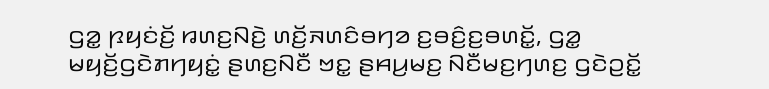ꤞꤤ꤭ ꤐꤟꤢꤦꤢꤩ꤬ ꤙꤛꤢ꤬ꤡꤢꤧ꤬ ꤛꤢꤩ꤬ꤏꤛꤢꤨꤋꤚꤤ ꤢ꤬ꤋꤢꤨ꤬ꤢ꤬ꤋꤛꤢꤩ꤭, ꤞꤤ꤭ ꤗꤟꤢꤩ꤬ꤞꤢꤧꤊꤚꤟꤢꤦ꤭ ꤔꤛꤢ꤬ꤡꤢꤪ ꤠꤢ꤭ ꤔꤌꤣ꤬ꤗꤢ꤬ ꤡꤢꤪꤗꤢ꤬ꤚꤛꤢ꤬ ꤞꤢꤧꤑꤢꤩ꤭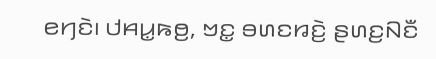ꤕꤚꤢꤧ꤯ ꤓꤌꤣ꤭ꤒꤥ꤬, ꤠꤢ꤭ ꤋꤛꤢꤙꤢꤧ꤬ ꤔꤛꤢ꤬ꤡꤢꤪ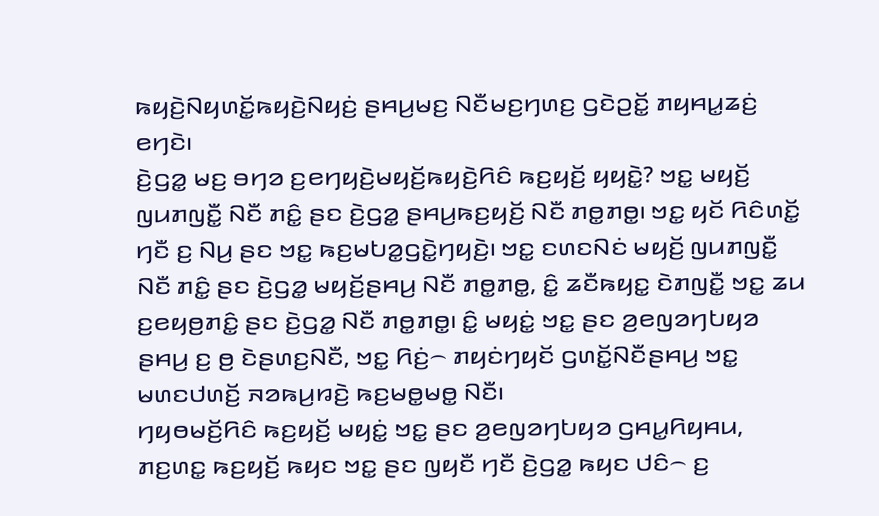ꤒꤟꤢꤧ꤬ꤡꤟꤛꤢꤩ꤭ꤒꤟꤢꤧ꤬ꤡꤟꤢꤦ꤬ ꤔꤌꤣ꤬ꤗꤢ꤬ ꤡꤢꤪꤗꤢ꤬ꤚꤛꤢ꤬ ꤞꤢꤧꤑꤢꤩ꤭ ꤊꤟꤌꤣ꤭ꤘꤢꤦ꤬ ꤕꤚꤢꤧ꤯
ꤢꤧ꤬ꤞꤤ꤭ ꤗꤢ꤬ ꤋꤚꤤ ꤢ꤬ꤕꤚꤟꤢꤧ꤬ꤗꤟꤢꤩ꤬ꤒꤟꤢꤧ꤬ꤖꤢꤨ ꤒꤢ꤬ꤟꤢꤩ꤬ ꤟꤟꤢꤧ꤭? ꤠꤢ꤭ ꤗꤟꤢꤩ꤬ ꤜꤣꤊꤜꤢꤪ꤭ ꤡꤢꤪ ꤊꤢꤨ꤭ ꤔꤢ ꤢꤧ꤬ꤞꤤ꤭ ꤔꤌꤣ꤬ꤒꤢ꤬ꤟꤢꤩ꤬ ꤡꤢꤪ ꤊꤥ꤭ꤊꤥ꤭꤯ ꤠꤢ꤭ ꤟꤢꤩ ꤖꤢꤨꤛꤢꤩ꤭ ꤚꤢꤪ ꤢ꤬ ꤡꤣ꤬ ꤔꤢ ꤠꤢ꤭ ꤒꤢ꤬ꤗꤝꤤ꤭ꤞꤢꤧ꤭ꤚꤟꤢꤧ꤬꤯ ꤠꤢ꤭ ꤢꤛꤢꤡꤢꤦ ꤗꤟꤢꤩ꤬ ꤜꤣꤊꤜꤢꤪ꤭ ꤡꤢꤪ ꤊꤢꤨ꤭ ꤔꤢ ꤢꤧ꤬ꤞꤤ꤭ ꤗꤟꤢꤩ꤬ꤔꤌꤣ꤬ ꤡꤢꤪ ꤊꤥ꤭ꤊꤥ꤭, ꤢꤨ꤭ ꤘꤢꤪꤒꤟꤢ꤭ ꤢꤧꤊꤜꤢꤪ꤭ ꤠꤢ꤭ ꤘꤣ ꤢ꤬ꤕꤟꤥ꤬ꤊꤢꤨ꤭ ꤔꤢ ꤢꤧ꤬ꤞꤤ꤭ ꤡꤢꤪ ꤊꤥ꤭ꤊꤥ꤭꤯ ꤢꤨ꤭ ꤗꤟꤢꤦ꤭ ꤠꤢ꤭ ꤔꤢ ꤤ꤬ꤕꤜꤤꤚꤝꤟꤤ ꤔꤌꤣ꤬ ꤢ꤬ ꤥ꤬ ꤢꤧꤔꤛꤢ꤬ꤡꤢꤪ, ꤠꤢ꤭ ꤖꤢꤦ꤬꤮ ꤊꤟꤢꤦꤚꤟꤢꤩ ꤞꤛꤢꤩ꤭ꤡꤢꤪꤔꤌꤣ꤬ ꤠꤢ꤭ ꤗꤛꤢꤓꤛꤢꤩ꤬ ꤏꤤꤒꤣ꤬ꤙꤢꤧ꤬ ꤒꤢ꤬ꤗꤥ꤭ꤗꤥ꤭ ꤡꤢꤪ꤯
ꤚꤟꤥꤗꤢꤩ꤬ꤖꤢꤨ ꤒꤢ꤬ꤟꤢꤩ꤬ ꤗꤟꤢꤦ꤭ ꤠꤢ꤭ ꤔꤢ ꤤ꤬ꤕꤜꤤꤚꤝꤟꤤ ꤞꤌꤣ꤭ꤖꤟꤌꤣ, ꤊꤢ꤬ꤛꤢ꤭ ꤒꤢ꤬ꤟꤢꤩ꤬ ꤒꤟꤢ ꤠꤢ꤭ ꤔꤢ ꤜꤟꤢꤪ ꤚꤢꤪ ꤢꤧ꤬ꤞꤤ꤭ ꤒꤟꤢ ꤓꤢꤨ꤮ ꤢ꤬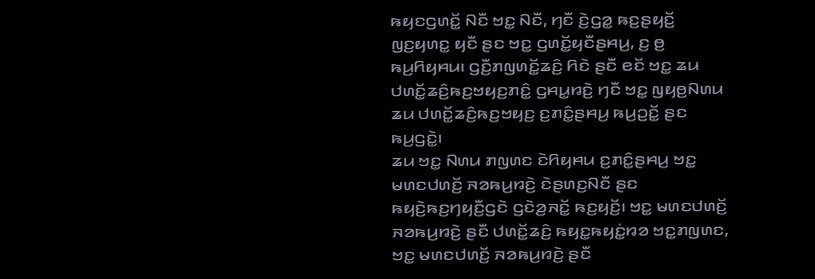ꤒꤟꤢꤞꤛꤢꤩ꤭ ꤡꤢꤪ ꤠꤢ꤭ ꤡꤢꤪ, ꤚꤢꤪ ꤢꤧ꤬ꤞꤤ꤭ ꤒꤢ꤬ꤔꤟꤢꤩ꤬ ꤜꤢ꤬ꤟꤛꤢ꤭ ꤟꤢꤪ ꤔꤢ ꤠꤢ꤭ ꤞꤛꤢꤩ꤭ꤟꤢꤪꤔꤌꤣ꤬, ꤢ꤬ ꤥ꤬ ꤒꤣ꤬ꤖꤟꤌꤣ꤯ ꤞꤢꤪ꤬ꤊꤜꤛꤢꤩ꤭ꤘꤢꤨ꤬ ꤖꤢꤧ ꤔꤢꤪ ꤕꤢꤩ ꤠꤢ꤭ ꤘꤣ ꤓꤛꤢꤩ꤭ꤘꤢꤨ꤬ꤒꤢ꤬ꤠꤟꤢ꤬ꤊꤢꤨ꤭ ꤞꤌꤣ꤭ꤙꤢꤧ꤬ ꤚꤢꤪ ꤠꤢ꤭ ꤜꤟꤥ꤬ꤡꤛꤣ ꤘꤣ ꤓꤛꤢꤩ꤭ꤘꤢꤨ꤬ꤒꤢ꤬ꤠꤟꤢ꤬ ꤢ꤬ꤊꤢꤨ꤭ꤔꤌꤣ꤬ ꤒꤣ꤬ꤑꤢꤩ꤭ ꤔꤢ ꤒꤣ꤬ꤞꤢꤧ꤭꤯
ꤘꤣ ꤠꤢ꤭ ꤡꤛꤣ ꤊꤜꤛꤢ ꤢꤧꤖꤟꤌꤣ ꤢ꤬ꤊꤢꤨ꤭ꤔꤌꤣ꤬ ꤠꤢ꤭ ꤗꤛꤢꤓꤛꤢꤩ꤬ ꤏꤤꤒꤣ꤬ꤙꤢꤧ꤬ ꤢꤧꤔꤛꤢ꤬ꤡꤢꤪ ꤔꤢ ꤒꤟꤢꤧ꤬ꤒꤢ꤬ꤚꤟꤢꤪ꤬ꤞꤢꤧ ꤞꤢꤧꤤ꤬ꤏꤢꤩ꤭ ꤒꤢ꤬ꤟꤢꤩ꤬꤯ ꤠꤢ꤭ ꤗꤛꤢꤓꤛꤢꤩ꤬ ꤏꤤꤒꤣ꤬ꤙꤢꤧ꤬ ꤔꤢꤪ ꤓꤛꤢꤩ꤭ꤘꤢꤨ꤬ ꤒꤟꤢ꤭ꤒꤟꤢꤦ꤭ꤙꤤ ꤠꤢ꤭ꤊꤜꤛꤢ, ꤠꤢ꤭ ꤗꤛꤢꤓꤛꤢꤩ꤬ ꤏꤤꤒꤣ꤬ꤙꤢꤧ꤬ ꤔꤢꤪ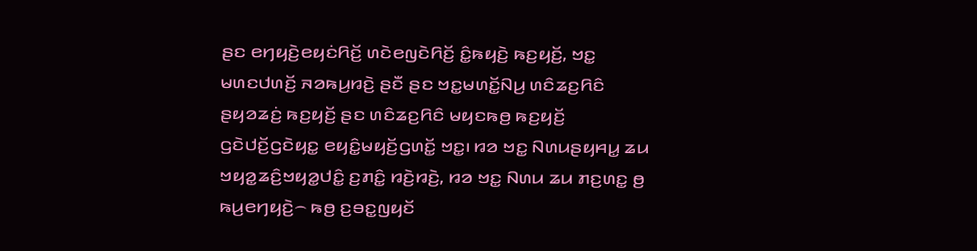ꤔꤢ ꤕꤚꤟꤢꤧ꤬ꤕꤟꤢꤦꤖꤢꤩ꤬ ꤛꤢꤧꤕꤜꤢꤧꤖꤢꤩ꤬ ꤢꤨ꤭ꤒꤟꤢꤧ꤬ ꤒꤢ꤬ꤟꤢꤩ꤬, ꤠꤢ꤭ ꤗꤛꤢꤓꤛꤢꤩ꤬ ꤏꤤꤒꤣ꤬ꤙꤢꤧ꤬ ꤔꤢꤪ ꤔꤢ ꤠꤢ꤭ꤗꤛꤢꤩ꤭ꤡꤣ꤬ ꤛꤢꤨꤘꤢ꤬ꤖꤢꤨ ꤔꤟꤤꤘꤢꤦ꤬ ꤒꤢ꤬ꤟꤢꤩ꤬ ꤔꤢ ꤛꤢꤨꤘꤢ꤬ꤖꤢꤨ ꤗꤟꤢꤒꤥ꤬ ꤒꤢ꤬ꤟꤢꤩ꤬ ꤞꤢꤧꤓꤢꤩ꤬ꤞꤢꤧꤟꤢ꤭ ꤕꤟꤢꤨ꤭ꤗꤟꤢꤩ꤬ꤞꤛꤢꤩ꤭ ꤠꤢ꤭꤯ ꤙꤤ ꤠꤢ꤭ ꤡꤛꤣꤔꤟꤌꤣ꤭ ꤘꤣ ꤠꤟꤤ꤭ꤘꤢꤨ꤬ꤠꤟꤤ꤭ꤓꤢꤨ꤭ ꤢ꤬ꤊꤢꤨ꤭ ꤙꤢꤧ꤬ꤙꤢꤧ꤬, ꤙꤤ ꤠꤢ꤭ ꤡꤛꤣ ꤘꤣ ꤊꤢ꤬ꤛꤢ꤭ ꤥ꤬ ꤒꤣ꤬ꤕꤚꤟꤢꤧ꤬꤮ ꤒꤥ꤬ ꤢ꤬ꤋꤢ꤭ꤜꤟꤢꤩ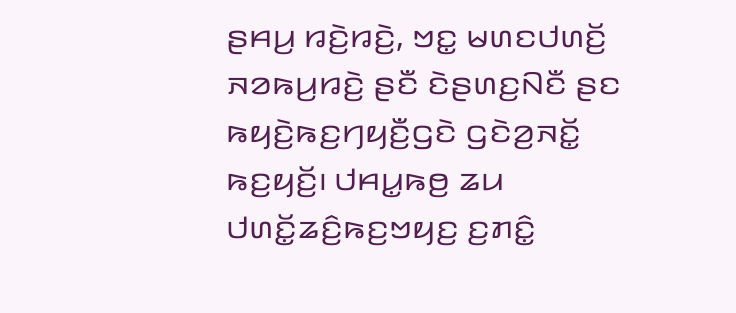ꤔꤌꤣ꤬ ꤙꤢꤧ꤬ꤙꤢꤧ꤬, ꤠꤢ꤭ ꤗꤛꤢꤓꤛꤢꤩ꤬ ꤏꤤꤒꤣ꤬ꤙꤢꤧ꤬ ꤔꤢꤪ ꤢꤧꤔꤛꤢ꤬ꤡꤢꤪ ꤔꤢ ꤒꤟꤢꤧ꤬ꤒꤢ꤬ꤚꤟꤢꤪ꤬ꤞꤢꤧ ꤞꤢꤧꤤ꤬ꤏꤢꤩ꤭ ꤒꤢ꤬ꤟꤢꤩ꤬꤯ ꤓꤌꤣ꤭ꤒꤥ꤬ ꤘꤣ ꤓꤛꤢꤩ꤭ꤘꤢꤨ꤬ꤒꤢ꤬ꤠꤟꤢ꤬ ꤢ꤬ꤊꤢꤨ꤭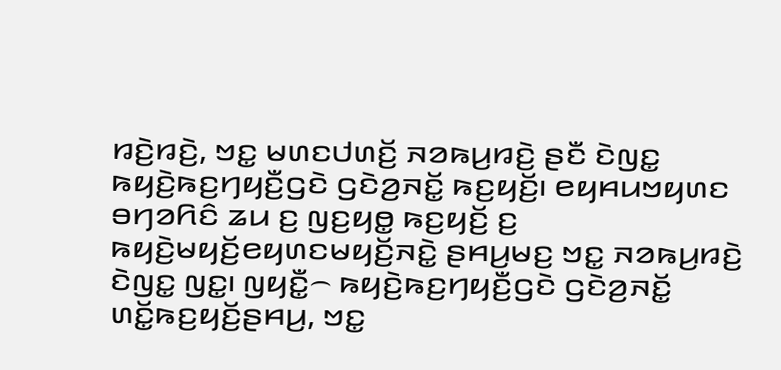ꤙꤢꤧ꤬ꤙꤢꤧ꤬, ꤠꤢ꤭ ꤗꤛꤢꤓꤛꤢꤩ꤬ ꤏꤤꤒꤣ꤬ꤙꤢꤧ꤬ ꤔꤢꤪ ꤢꤧꤜꤢ꤭ ꤒꤟꤢꤧ꤬ꤒꤢ꤬ꤚꤟꤢꤪ꤬ꤞꤢꤧ ꤞꤢꤧꤤ꤬ꤏꤢꤩ꤭ ꤒꤢ꤬ꤟꤢꤩ꤬꤯ ꤕꤟꤌꤣꤠꤟꤛꤢ ꤋꤚꤤꤖꤢꤨ ꤘꤣ ꤢ꤬ ꤜꤢ꤬ꤟꤥ꤭ ꤒꤢ꤬ꤟꤢꤩ꤬ ꤢ꤬ ꤒꤟꤢꤧ꤬ꤗꤟꤢꤩ꤬ꤕꤟꤛꤢꤗꤟꤢꤩ꤬ꤏꤢꤧ꤭ ꤔꤌꤣ꤬ꤗꤢ꤬ ꤠꤢ꤭ ꤏꤤꤒꤣ꤬ꤙꤢꤧ꤬ ꤢꤧꤜꤢ꤭ ꤜꤢ꤭꤯ ꤜꤟꤢꤪ꤭꤮ ꤒꤟꤢꤧ꤬ꤒꤢ꤬ꤚꤟꤢꤪ꤬ꤞꤢꤧ ꤞꤢꤧꤤ꤬ꤏꤢꤩ꤭ ꤛꤢꤩ꤭ꤒꤢ꤬ꤟꤢꤩ꤬ꤔꤌꤣ꤬, ꤠꤢ꤭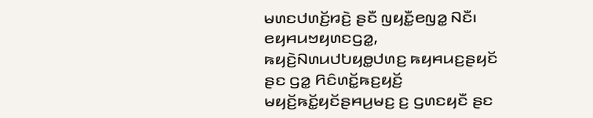ꤗꤛꤢꤓꤛꤢꤩ꤬ꤙꤢꤧ꤬ ꤔꤢꤪ ꤜꤟꤢꤪ꤭ꤕꤜꤤ꤭ ꤡꤢꤪ꤯
ꤕꤟꤌꤣꤠꤟꤛꤢꤞꤤ꤭, ꤒꤟꤢꤧ꤬ꤡꤛꤣꤓꤝꤟꤥ꤭ꤓꤛꤢ꤬ ꤒꤟꤌꤣꤢ꤬ꤔꤟꤢꤩ ꤔꤢ ꤞꤤ꤭ ꤖꤢꤨꤛꤢꤩ꤭ꤒꤢ꤬ꤟꤢꤩ꤬ ꤗꤟꤢꤩ꤬ꤒꤢꤩ꤭ꤟꤢꤩꤔꤌꤣ꤬ꤗꤢ꤬ ꤢ꤬ ꤞꤛꤢꤟꤢꤪ ꤔꤢ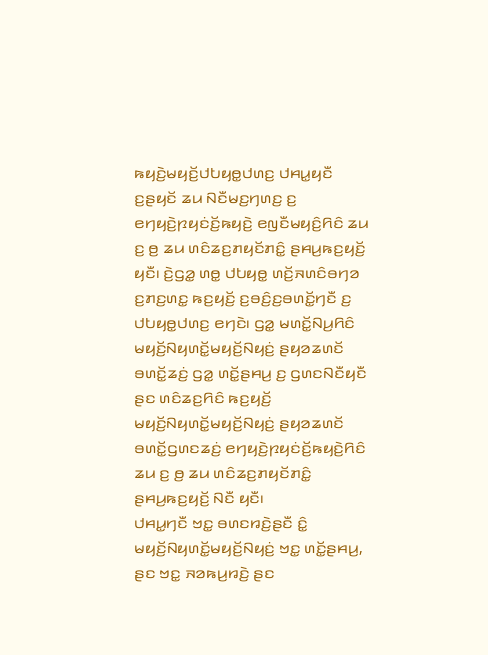ꤒꤟꤢꤧ꤬ꤗꤟꤢꤩ꤬ꤓꤝꤟꤥ꤭ꤓꤛꤢ꤬ ꤓꤌꤣ꤭ꤟꤢꤪ ꤢ꤬ꤔꤟꤢꤩ ꤘꤣ ꤡꤢꤪꤗꤢ꤬ꤚꤛꤢ꤬ ꤢ꤬ ꤕꤚꤟꤢꤧ꤬ꤐꤟꤢꤦꤢꤩ꤬ꤒꤟꤢꤧ꤬ ꤕꤜꤢꤪꤗꤟꤢꤨ꤬ꤖꤢꤨ ꤘꤣ ꤢ꤬ ꤥ꤬ ꤘꤣ ꤛꤢꤨꤘꤢ꤬ꤊꤟꤢꤩꤊꤢꤨ꤭ ꤔꤌꤣ꤬ꤒꤢ꤬ꤟꤢꤩ꤬ ꤟꤢꤪ꤯ ꤢꤧ꤬ꤞꤤ꤭ ꤛꤥ꤭ ꤓꤝꤟꤥ꤭ ꤛꤢꤩ꤬ꤏꤛꤢꤨꤋꤚꤤ ꤢ꤬ꤊꤢ꤬ꤛꤢ꤭ ꤒꤢ꤬ꤟꤢꤩ꤬ ꤢ꤬ꤋꤢꤨ꤬ꤢ꤬ꤋꤛꤢꤩ꤭ꤚꤢꤪ ꤢ꤬ ꤓꤝꤟꤥ꤭ꤓꤛꤢ꤬ ꤕꤚꤢꤧ꤯ ꤞꤤ꤭ ꤗꤛꤢꤩ꤭ꤡꤣ꤬ꤖꤢꤨ ꤗꤟꤢꤩ꤬ꤡꤟꤛꤢꤩ꤭ꤗꤟꤢꤩ꤬ꤡꤟꤢꤦ꤬ ꤔꤟꤤꤘꤛꤢꤩ ꤋꤛꤢꤩ꤭ꤘꤢꤦ꤬ ꤞꤤ꤭ ꤛꤢꤩ꤭ꤔꤌꤣ꤬ ꤢ꤬ ꤞꤛꤢꤡꤢꤪꤟꤢꤪ ꤔꤢ ꤛꤢꤨꤘꤢ꤬ꤖꤢꤨ ꤒꤢ꤬ꤟꤢꤩ꤬ ꤗꤟꤢꤩ꤬ꤡꤟꤛꤢꤩ꤭ꤗꤟꤢꤩ꤬ꤡꤟꤢꤦ꤬ ꤔꤟꤤꤘꤛꤢꤩ ꤋꤛꤢꤩ꤭ꤞꤛꤢꤘꤢꤦ꤬ ꤕꤚꤟꤢꤧ꤬ꤐꤟꤢꤦꤢꤩ꤬ꤒꤟꤢꤧ꤬ꤖꤢꤨ ꤘꤣ ꤢ꤬ ꤥ꤬ ꤘꤣ ꤛꤢꤨꤘꤢ꤬ꤊꤟꤢꤩꤊꤢꤨ꤭ ꤔꤌꤣ꤬ꤒꤢ꤬ꤟꤢꤩ꤬ ꤡꤢꤪ ꤟꤢꤪ꤯
ꤓꤌꤣ꤭ꤚꤢꤪ ꤠꤢ꤭ ꤋꤛꤢꤙꤢꤧ꤬ꤔꤢꤪ ꤢꤨ꤭ ꤗꤟꤢꤩ꤬ꤡꤟꤛꤢꤩ꤭ꤗꤟꤢꤩ꤬ꤡꤟꤢꤦ꤬ ꤠꤢ꤭ ꤛꤢꤩ꤭ꤔꤌꤣ꤬, ꤔꤢ ꤠꤢ꤭ ꤏꤤꤒꤣ꤬ꤙꤢꤧ꤬ ꤔꤢ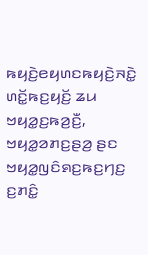ꤒꤟꤢꤧ꤬ꤕꤟꤛꤢꤒꤟꤢꤧ꤬ꤏꤢꤧ꤭ ꤛꤢꤩ꤭ꤒꤢ꤬ꤟꤢꤩ꤬ ꤘꤣ ꤠꤟꤤ꤭ꤢ꤬ꤒꤤ꤬ꤢꤪ꤬, ꤠꤟꤤ꤭ꤤꤊꤢ꤬ꤔꤤ꤬ ꤔꤢ ꤠꤟꤤ꤭ꤜꤢꤨꤎꤢ꤬ꤒꤢ꤬ꤚꤢ꤬ ꤢ꤬ꤊꤢꤨ꤭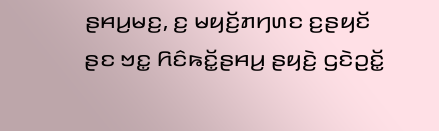ꤔꤌꤣ꤬ꤗꤢ꤬, ꤢ꤬ ꤗꤟꤢꤩ꤬ꤊꤚꤛꤢ ꤢ꤬ꤔꤟꤢꤩ ꤔꤢ ꤠꤢ꤭ ꤖꤢꤨꤒꤢꤩ꤭ꤔꤌꤣ꤬ ꤔꤟꤢꤧ꤬ ꤞꤢꤧꤑꤢꤩ꤭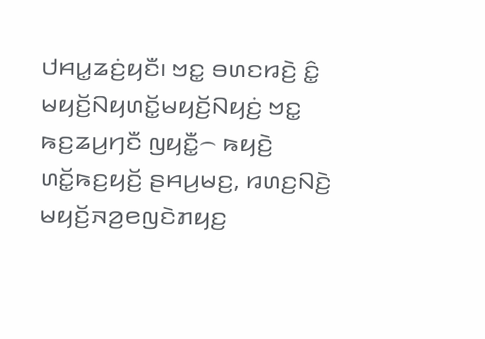ꤓꤌꤣ꤭ꤘꤢꤦ꤬ꤟꤢꤪ꤯ ꤠꤢ꤭ ꤋꤛꤢꤙꤢꤧ꤬ ꤢꤨ꤭ ꤗꤟꤢꤩ꤬ꤡꤟꤛꤢꤩ꤭ꤗꤟꤢꤩ꤬ꤡꤟꤢꤦ꤬ ꤠꤢ꤭ ꤒꤢ꤬ꤘꤣ꤬ꤚꤢꤪ ꤜꤟꤢꤪ꤭꤮ ꤒꤟꤢꤧ꤬ ꤛꤢꤩ꤭ꤒꤢ꤬ꤟꤢꤩ꤬ ꤔꤌꤣ꤬ꤗꤢ꤬, ꤙꤛꤢ꤬ꤡꤢꤧ꤬ ꤗꤟꤢꤩ꤬ꤏꤤ꤬ꤕꤜꤢꤧꤊꤟꤢ꤬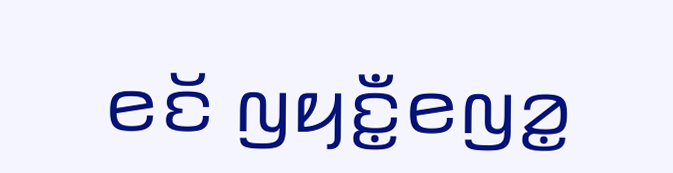ꤕꤢꤩ ꤜꤟꤢꤪ꤭ꤕꤜꤤ꤭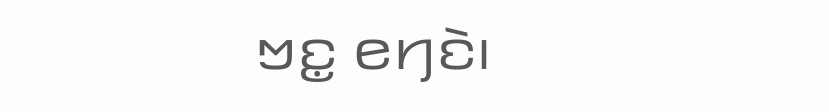ꤠꤢ꤭ ꤕꤚꤢꤧ꤯